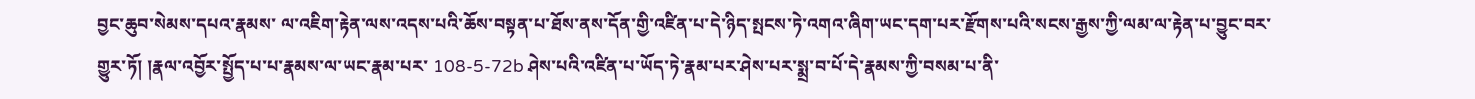བྱང་ཆུབ་སེམས་དཔའ་རྣམས་ ལ་འཇིག་རྟེན་ལས་འདས་པའི་ཆོས་བསྟན་པ་ཐོས་ནས་དོན་གྱི་འཛིན་པ་དེ་ཉིད་སྤངས་ཏེ་འགའ་ཞིག་ཡང་དག་པར་རྫོགས་པའི་སངས་རྒྱས་ཀྱི་ལམ་ལ་རྟེན་པ་བྱུང་བར་གྱུར་ཏོ། །རྣལ་འབྱོར་སྤྱོད་པ་པ་རྣམས་ལ་ཡང་རྣམ་པར་ 108-5-72b ཤེས་པའི་འཛིན་པ་ཡོད་ཏེ་རྣམ་པར་ཤེས་པར་སྨྲ་བ་པོ་དེ་རྣམས་ཀྱི་བསམ་པ་ནི་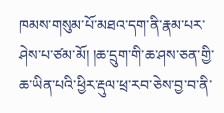ཁམས་གསུམ་པོ་མཐའ་དག་ནི་རྣམ་པར་ཤེས་པ་ཙམ་མོ། །ཆ་དྲུག་གི་ཆ་ཤས་ཅན་གྱི་ཆ་ཡིན་པའི་ཕྱིར་རྡུལ་ཕྲ་རབ་ཅེས་བྱ་བ་ནི་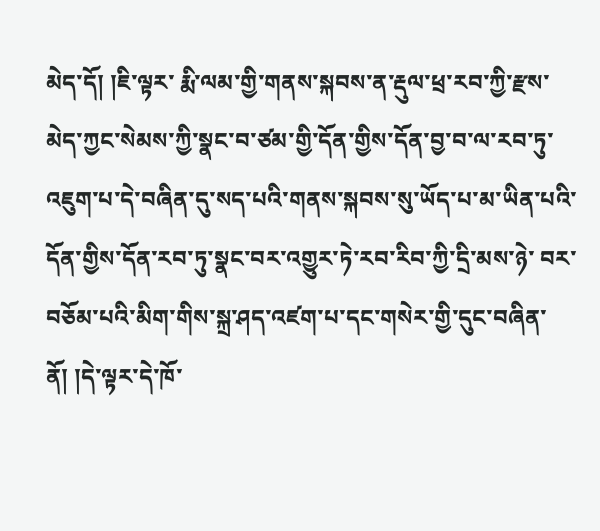མེད་དོ། །ཇི་ལྟར་ རྨི་ལམ་གྱི་གནས་སྐབས་ན་རྡུལ་ཕྲ་རབ་ཀྱི་རྫས་མེད་ཀྱང་སེམས་ཀྱི་སྣང་བ་ཙམ་གྱི་དོན་གྱིས་དོན་བྱ་བ་ལ་རབ་ཏུ་འཇུག་པ་དེ་བཞིན་དུ་སད་པའི་གནས་སྐབས་སུ་ཡོད་པ་མ་ཡིན་པའི་དོན་གྱིས་དོན་རབ་ཏུ་སྣང་བར་འགྱུར་ཏེ་རབ་རིབ་ཀྱི་དྲི་མས་ཉེ་ བར་བཅོམ་པའི་མིག་གིས་སྐྲ་ཤད་འཛག་པ་དང་གསེར་གྱི་དུང་བཞིན་ནོ། །དེ་ལྟར་དེ་ཁོ་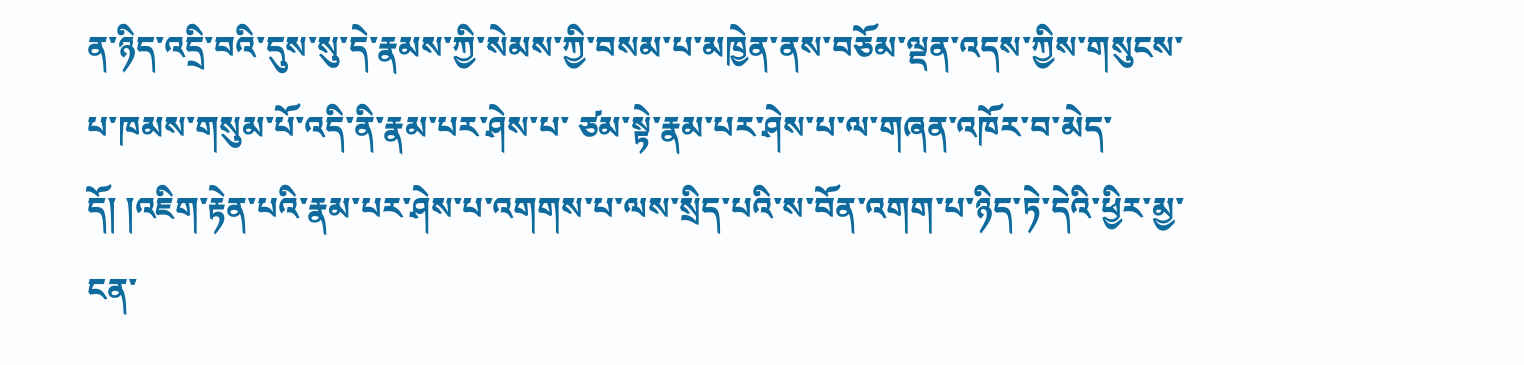ན་ཉིད་འདྲི་བའི་དུས་སུ་དེ་རྣམས་ཀྱི་སེམས་ཀྱི་བསམ་པ་མཁྱེན་ནས་བཅོམ་ལྡན་འདས་ཀྱིས་གསུངས་པ་ཁམས་གསུམ་པོ་འདི་ནི་རྣམ་པར་ཤེས་པ་ ཙམ་སྟེ་རྣམ་པར་ཤེས་པ་ལ་གཞན་འཁོར་བ་མེད་དོ། །འཇིག་རྟེན་པའི་རྣམ་པར་ཤེས་པ་འགགས་པ་ལས་སྲིད་པའི་ས་བོན་འགག་པ་ཉིད་ཏེ་དེའི་ཕྱིར་མྱ་ངན་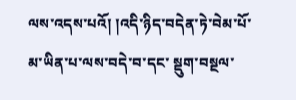ལས་འདས་པའོ། །འདི་ཉིད་བདེན་ཏེ་བེམ་པོ་མ་ཡིན་པ་ལས་བདེ་བ་དང་ སྡུག་བསྔལ་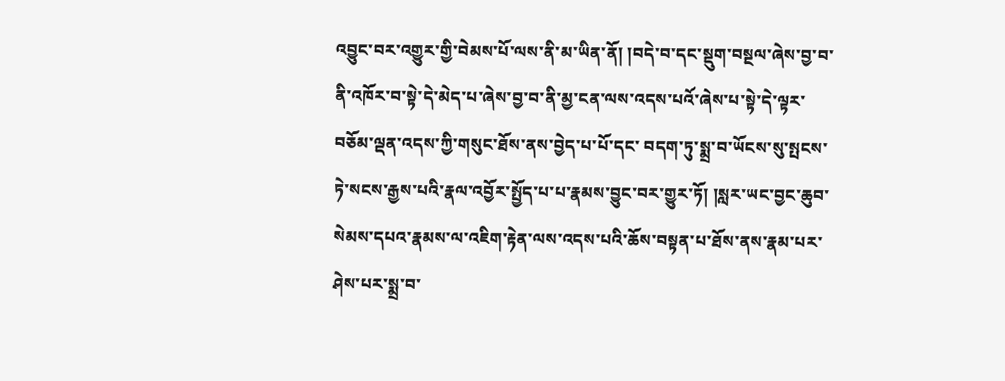འབྱུང་བར་འགྱུར་གྱི་བེམས་པོ་ལས་ནི་མ་ཡིན་ནོ། །བདེ་བ་དང་སྡུག་བསྔལ་ཞེས་བྱ་བ་ནི་འཁོར་བ་སྟེ་དེ་མེད་པ་ཞེས་བྱ་བ་ནི་མྱ་ངན་ལས་འདས་པའོ་ཞེས་པ་སྟེ་དེ་ལྟར་བཅོམ་ལྡན་འདས་ཀྱི་གསུང་ཐོས་ནས་བྱེད་པ་པོ་དང་ བདག་ཏུ་སྨྲ་བ་ཡོངས་སུ་སྤངས་ཏེ་སངས་རྒྱས་པའི་རྣལ་འབྱོར་སྤྱོད་པ་པ་རྣམས་བྱུང་བར་གྱུར་ཏོ། །སླར་ཡང་བྱང་ཆུབ་སེམས་དཔའ་རྣམས་ལ་འཇིག་རྟེན་ལས་འདས་པའི་ཆོས་བསྟན་པ་ཐོས་ནས་རྣམ་པར་ཤེས་པར་སྨྲ་བ་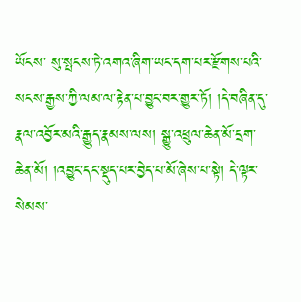ཡོངས་ སུ་སྤངས་ཏེ་འགའ་ཞིག་ཡང་དག་པར་རྫོགས་པའི་སངས་རྒྱས་ཀྱི་ལམ་ལ་རྟེན་པ་བྱུང་བར་གྱུར་ཏོ། །དེ་བཞིན་དུ་རྣལ་འབྱོར་མའི་རྒྱུད་རྣམས་ལས། སྒྱུ་འཕྲུལ་ཆེན་མོ་དྲག་ཆེན་མོ། །འབྱུང་དང་སྡུད་པར་བྱེད་པ་མོ་ཞེས་པ་སྟེ། དེ་ལྟར་སེམས་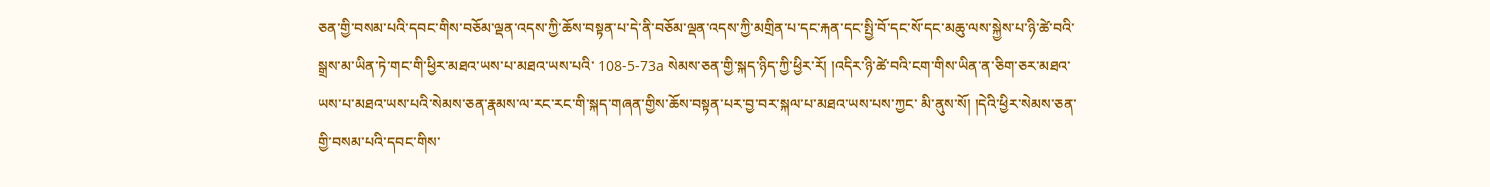ཅན་གྱི་བསམ་པའི་དབང་གིས་བཅོམ་ལྡན་འདས་ཀྱི་ཆོས་བསྟན་པ་དེ་ནི་བཅོམ་ལྡན་འདས་ཀྱི་མགྲིན་པ་དང་རྐན་དང་སྤྱི་བོ་དང་སོ་དང་མཆུ་ལས་སྐྱེས་པ་ཉི་ཚེ་བའི་སྒྲས་མ་ཡིན་ཏེ་གང་གི་ཕྱིར་མཐའ་ཡས་པ་མཐའ་ཡས་པའི་ 108-5-73a སེམས་ཅན་གྱི་སྐད་ཉིད་ཀྱི་ཕྱིར་རོ། །འདིར་ཉི་ཚེ་བའི་ངག་གིས་ཡིན་ན་ཅིག་ཅར་མཐའ་ཡས་པ་མཐའ་ཡས་པའི་སེམས་ཅན་རྣམས་ལ་རང་རང་གི་སྐད་གཞན་གྱིས་ཆོས་བསྟན་པར་བྱ་བར་སྐལ་པ་མཐའ་ཡས་པས་ཀྱང་ མི་ནུས་སོ། །དེའི་ཕྱིར་སེམས་ཅན་གྱི་བསམ་པའི་དབང་གིས་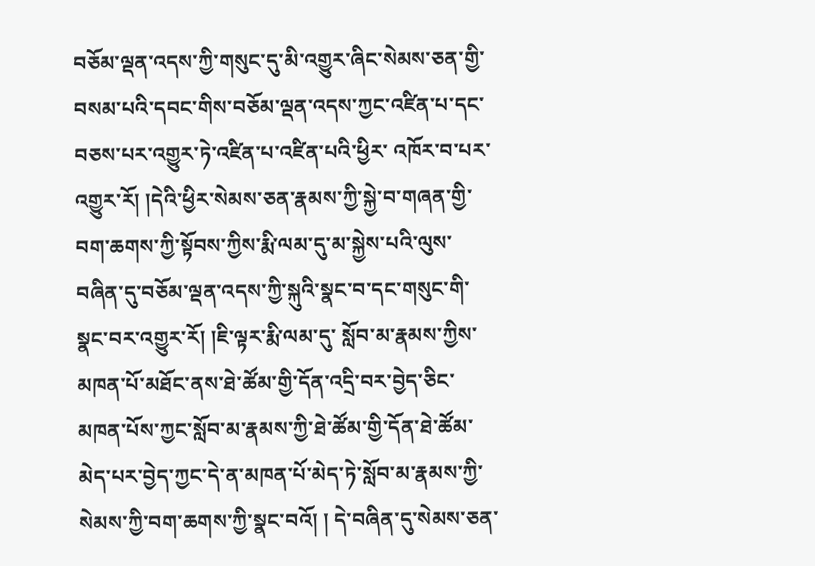བཅོམ་ལྡན་འདས་ཀྱི་གསུང་དུ་མི་འགྱུར་ཞིང་སེམས་ཅན་གྱི་བསམ་པའི་དབང་གིས་བཅོམ་ལྡན་འདས་ཀྱང་འཛིན་པ་དང་བཅས་པར་འགྱུར་ཏེ་འཛིན་པ་འཛིན་པའི་ཕྱིར་ འཁོར་བ་པར་འགྱུར་རོ། །དེའི་ཕྱིར་སེམས་ཅན་རྣམས་ཀྱི་སྐྱེ་བ་གཞན་གྱི་བག་ཆགས་ཀྱི་སྟོབས་ཀྱིས་རྨི་ལམ་དུ་མ་སྐྱེས་པའི་ལུས་བཞིན་དུ་བཅོམ་ལྡན་འདས་ཀྱི་སྐུའི་སྣང་བ་དང་གསུང་གི་སྣང་བར་འགྱུར་རོ། །ཇི་ལྟར་རྨི་ལམ་དུ་ སློབ་མ་རྣམས་ཀྱིས་མཁན་པོ་མཐོང་ནས་ཐེ་ཚོམ་གྱི་དོན་འདྲི་བར་བྱེད་ཅིང་མཁན་པོས་ཀྱང་སློབ་མ་རྣམས་ཀྱི་ཐེ་ཚོམ་གྱི་དོན་ཐེ་ཚོམ་མེད་པར་བྱེད་ཀྱང་དེ་ན་མཁན་པོ་མེད་ཏེ་སློབ་མ་རྣམས་ཀྱི་སེམས་ཀྱི་བག་ཆགས་ཀྱི་སྣང་བའོ། ། དེ་བཞིན་དུ་སེམས་ཅན་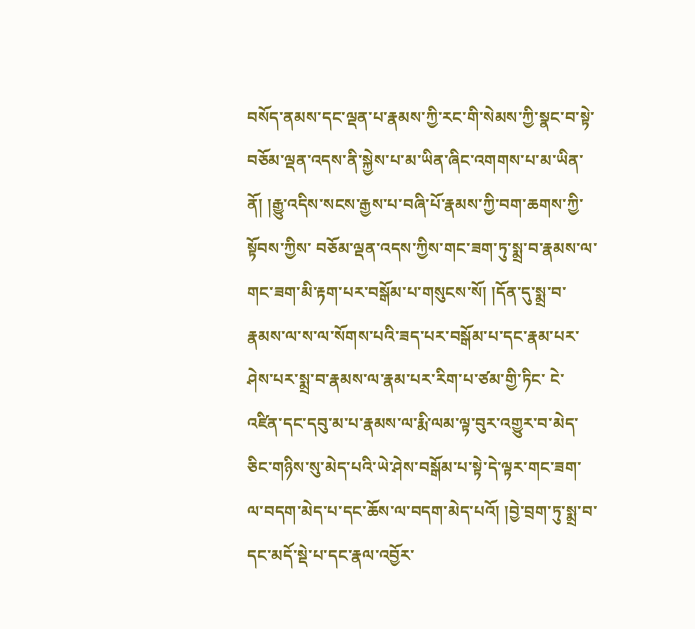བསོད་ནམས་དང་ལྡན་པ་རྣམས་ཀྱི་རང་གི་སེམས་ཀྱི་སྣང་བ་སྟེ་བཅོམ་ལྡན་འདས་ནི་སྐྱེས་པ་མ་ཡིན་ཞིང་འགགས་པ་མ་ཡིན་ནོ། །རྒྱུ་འདིས་སངས་རྒྱས་པ་བཞི་པོ་རྣམས་ཀྱི་བག་ཆགས་ཀྱི་སྟོབས་ཀྱིས་ བཅོམ་ལྡན་འདས་ཀྱིས་གང་ཟག་ཏུ་སྨྲ་བ་རྣམས་ལ་གང་ཟག་མི་རྟག་པར་བསྒོམ་པ་གསུངས་སོ། །དོན་དུ་སྨྲ་བ་རྣམས་ལ་ས་ལ་སོགས་པའི་ཟད་པར་བསྒོམ་པ་དང་རྣམ་པར་ཤེས་པར་སྨྲ་བ་རྣམས་ལ་རྣམ་པར་རིག་པ་ཙམ་གྱི་ཏིང་ ངེ་འཛིན་དང་དབུ་མ་པ་རྣམས་ལ་རྨི་ལམ་ལྟ་བུར་འགྱུར་བ་མེད་ཅིང་གཉིས་སུ་མེད་པའི་ཡེ་ཤེས་བསྒོམ་པ་སྟེ་དེ་ལྟར་གང་ཟག་ལ་བདག་མེད་པ་དང་ཆོས་ལ་བདག་མེད་པའོ། །བྱེ་བྲག་ཏུ་སྨྲ་བ་དང་མདོ་སྡེ་པ་དང་རྣལ་འབྱོར་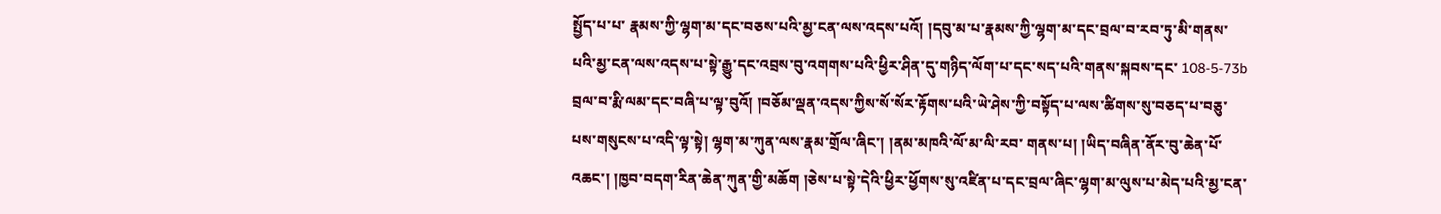སྤྱོད་པ་པ་ རྣམས་ཀྱི་ལྷག་མ་དང་བཅས་པའི་མྱ་ངན་ལས་འདས་པའོ། །དབུ་མ་པ་རྣམས་ཀྱི་ལྷག་མ་དང་བྲལ་བ་རབ་ཏུ་མི་གནས་པའི་མྱ་ངན་ལས་འདས་པ་སྟེ་རྒྱུ་དང་འབྲས་བུ་འགགས་པའི་ཕྱིར་ཤིན་དུ་གཉིད་ལོག་པ་དང་སད་པའི་གནས་སྐབས་དང་ 108-5-73b བྲལ་བ་རྨི་ལམ་དང་བཞི་པ་ལྟ་བུའོ། །བཅོམ་ལྡན་འདས་ཀྱིས་སོ་སོར་རྟོགས་པའི་ཡེ་ཤེས་ཀྱི་བསྟོད་པ་ལས་ཚིགས་སུ་བཅད་པ་བཅུ་པས་གསུངས་པ་འདི་ལྟ་སྟེ། ལྷག་མ་ཀུན་ལས་རྣམ་གྲོལ་ཞིང་། །ནམ་མཁའི་ལོ་མ་ལི་རབ་ གནས་པ། །ཡིད་བཞིན་ནོར་བུ་ཆེན་པོ་འཆང་། །ཁྱབ་བདག་རིན་ཆེན་ཀུན་གྱི་མཆོག །ཅེས་པ་སྟེ་དེའི་ཕྱིར་ཕྱོགས་སུ་འཛིན་པ་དང་བྲལ་ཞིང་ལྷག་མ་ལུས་པ་མེད་པའི་མྱ་ངན་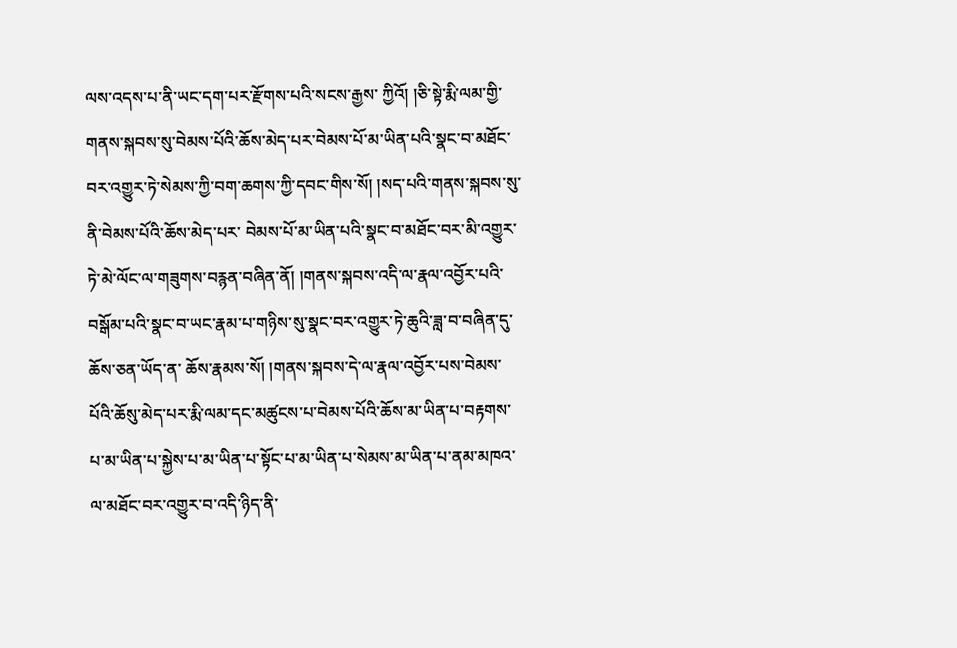ལས་འདས་པ་ནི་ཡང་དག་པར་རྫོགས་པའི་སངས་རྒྱས་ ཀྱིའོ། །ཅི་སྟེ་རྨི་ལམ་གྱི་གནས་སྐབས་སུ་བེམས་པོའི་ཆོས་མེད་པར་བེམས་པོ་མ་ཡིན་པའི་སྣང་བ་མཐོང་བར་འགྱུར་ཏེ་སེམས་ཀྱི་བག་ཆགས་ཀྱི་དབང་གིས་སོ། །སད་པའི་གནས་སྐབས་སུ་ནི་བེམས་པོའི་ཆོས་མེད་པར་ བེམས་པོ་མ་ཡིན་པའི་སྣང་བ་མཐོང་བར་མི་འགྱུར་ཏེ་མེ་ལོང་ལ་གཟུགས་བརྙན་བཞིན་ནོ། །གནས་སྐབས་འདི་ལ་རྣལ་འབྱོར་པའི་བསྒོམ་པའི་སྣང་བ་ཡང་རྣམ་པ་གཉིས་སུ་སྣང་བར་འགྱུར་ཏེ་ཆུའི་ཟླ་བ་བཞིན་དུ་ཆོས་ཅན་ཡོད་ན་ ཆོས་རྣམས་སོ། །གནས་སྐབས་དེ་ལ་རྣལ་འབྱོར་པས་བེམས་པོའི་ཆོསུ་མེད་པར་རྨི་ལམ་དང་མཚུངས་པ་བེམས་པོའི་ཆོས་མ་ཡིན་པ་བརྟགས་པ་མ་ཡིན་པ་སྐྱེས་པ་མ་ཡིན་པ་སྟོང་པ་མ་ཡིན་པ་སེམས་མ་ཡིན་པ་ནམ་མཁའ་ ལ་མཐོང་བར་འགྱུར་བ་འདི་ཉིད་ནི་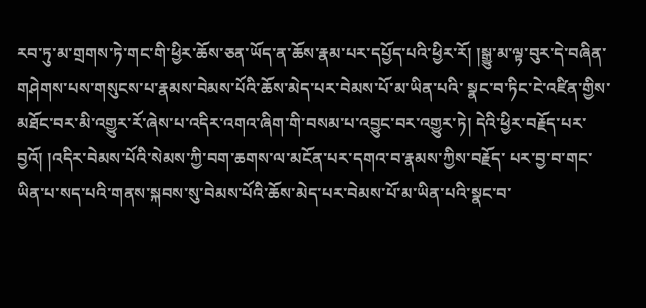རབ་ཏུ་མ་གྲགས་ཏེ་གང་གི་ཕྱིར་ཆོས་ཅན་ཡོད་ན་ཆོས་རྣམ་པར་དཔྱོད་པའི་ཕྱིར་རོ། །སྒྱུ་མ་ལྟ་བུར་དེ་བཞིན་གཤེགས་པས་གསུངས་པ་རྣམས་བེམས་པོའི་ཆོས་མེད་པར་བེམས་པོ་མ་ཡིན་པའི་ སྣང་བ་ཏིང་ངེ་འཛིན་གྱིས་མཐོང་བར་མི་འགྱུར་རོ་ཞེས་པ་འདིར་འགའ་ཞིག་གི་བསམ་པ་འབྱུང་བར་འགྱུར་ཏེ། དེའི་ཕྱིར་བརྗོད་པར་བྱའོ། །འདིར་བེམས་པོའི་སེམས་ཀྱི་བག་ཆགས་ལ་མངོན་པར་དགའ་བ་རྣམས་ཀྱིས་བརྗོད་ པར་བྱ་བ་གང་ཡིན་པ་སད་པའི་གནས་སྐབས་སུ་བེམས་པོའི་ཆོས་མེད་པར་བེམས་པོ་མ་ཡིན་པའི་སྣང་བ་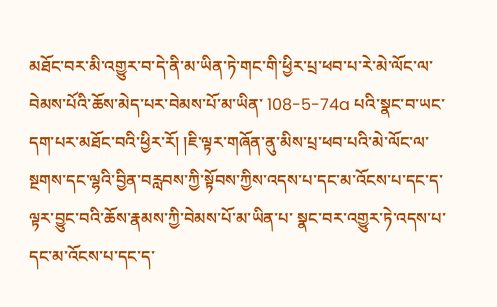མཐོང་བར་མི་འགྱུར་བ་དེ་ནི་མ་ཡིན་ཏེ་གང་གི་ཕྱིར་པྲ་ཕབ་པ་རེ་མེ་ལོང་ལ་བེམས་པོའི་ཆོས་མེད་པར་བེམས་པོ་མ་ཡིན་ 108-5-74a པའི་སྣང་བ་ཡང་དག་པར་མཐོང་བའི་ཕྱིར་རོ། །ཇི་ལྟར་གཞོན་ནུ་མིས་པྲ་ཕབ་པའི་མེ་ལོང་ལ་སྔགས་དང་ལྷའི་བྱིན་བརླབས་ཀྱི་སྟོབས་ཀྱིས་འདས་པ་དང་མ་འོངས་པ་དང་ད་ལྟར་བྱུང་བའི་ཆོས་རྣམས་ཀྱི་བེམས་པོ་མ་ཡིན་པ་ སྣང་བར་འགྱུར་ཏེ་འདས་པ་དང་མ་འོངས་པ་དང་ད་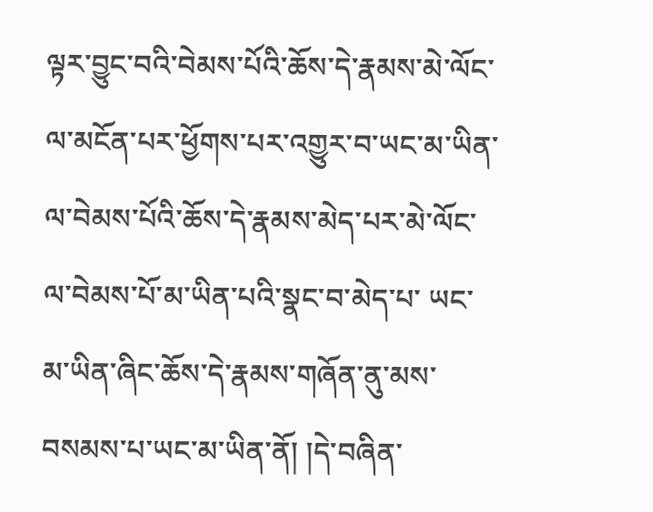ལྟར་བྱུང་བའི་བེམས་པོའི་ཆོས་དེ་རྣམས་མེ་ལོང་ལ་མངོན་པར་ཕྱོགས་པར་འགྱུར་བ་ཡང་མ་ཡིན་ལ་བེམས་པོའི་ཆོས་དེ་རྣམས་མེད་པར་མེ་ལོང་ལ་བེམས་པོ་མ་ཡིན་པའི་སྣང་བ་མེད་པ་ ཡང་མ་ཡིན་ཞིང་ཆོས་དེ་རྣམས་གཞོན་ནུ་མས་བསམས་པ་ཡང་མ་ཡིན་ནོ། །དེ་བཞིན་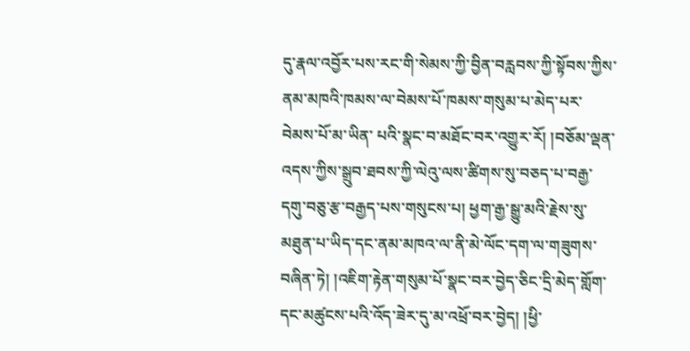དུ་རྣལ་འབྱོར་པས་རང་གི་སེམས་ཀྱི་བྱིན་བརླབས་ཀྱི་སྟོབས་ཀྱིས་ནམ་མཁའི་ཁམས་ལ་བེམས་པོ་ཁམས་གསུམ་པ་མེད་པར་བེམས་པོ་མ་ཡིན་ པའི་སྣང་བ་མཐོང་བར་འགྱུར་རོ། །བཅོམ་ལྡན་འདས་ཀྱིས་སྒྲུབ་ཐབས་ཀྱི་ལེའུ་ལས་ཚིགས་སུ་བཅད་པ་བརྒྱ་དགུ་བཅུ་རྩ་བརྒྱད་པས་གསུངས་པ། ཕྱག་རྒྱ་སྒྱུ་མའི་རྗེས་སུ་མཐུན་པ་ཡིད་དང་ནམ་མཁའ་ལ་ནི་མེ་ལོང་དག་ལ་གཟུགས་ བཞིན་ཏེ། །འཇིག་རྟེན་གསུམ་པོ་སྣང་བར་བྱེད་ཅིང་དྲི་མེད་གློག་དང་མཚུངས་པའི་འོད་ཟེར་དུ་མ་འཕྲོ་བར་བྱེད། །ཕྱི་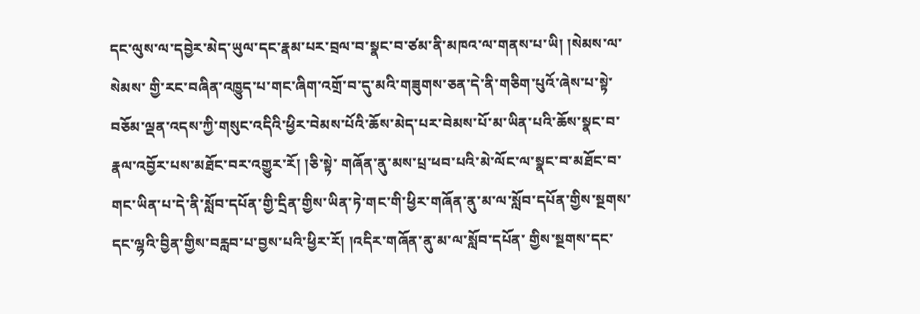དང་ལུས་ལ་དབྱེར་མེད་ཡུལ་དང་རྣམ་པར་བྲལ་བ་སྣང་བ་ཙམ་ནི་མཁའ་ལ་གནས་པ་ཡི། །སེམས་ལ་སེམས་ གྱི་རང་བཞིན་འཁྱུད་པ་གང་ཞིག་འགྲོ་བ་དུ་མའི་གཟུགས་ཅན་དེ་ནི་གཅིག་པུའོ་ཞེས་པ་སྟེ་བཅོམ་ལྡན་འདས་ཀྱི་གསུང་འདིའི་ཕྱིར་བེམས་པོའི་ཆོས་མེད་པར་བེམས་པོ་མ་ཡིན་པའི་ཆོས་སྣང་བ་རྣལ་འབྱོར་པས་མཐོང་བར་འགྱུར་རོ། །ཅི་སྟེ་ གཞོན་ནུ་མས་པྲ་ཕབ་པའི་མེ་ལོང་ལ་སྣང་བ་མཐོང་བ་གང་ཡིན་པ་དེ་ནི་སློབ་དཔོན་གྱི་དྲིན་གྱིས་ཡིན་ཏེ་གང་གི་ཕྱིར་གཞོན་ནུ་མ་ལ་སློབ་དཔོན་གྱིས་སྔགས་དང་ལྷའི་བྱིན་གྱིས་བརླབ་པ་བྱས་པའི་ཕྱིར་རོ། །འདིར་གཞོན་ནུ་མ་ལ་སློབ་དཔོན་ གྱིས་སྔགས་དང་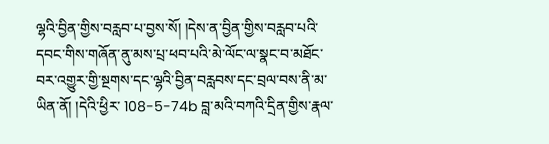ལྷའི་བྱིན་གྱིས་བརླབ་པ་བྱས་སོ། །དེས་ན་བྱིན་གྱིས་བརླབ་པའི་དབང་གིས་གཞོན་ནུ་མས་པྲ་ཕབ་པའི་མེ་ལོང་ལ་སྣང་བ་མཐོང་བར་འགྱུར་གྱི་སྔགས་དང་ལྷའི་བྱིན་བརླབས་དང་བྲལ་བས་ནི་མ་ཡིན་ནོ། །དེའི་ཕྱིར་ 108-5-74b བླ་མའི་བཀའི་དྲིན་གྱིས་རྣལ་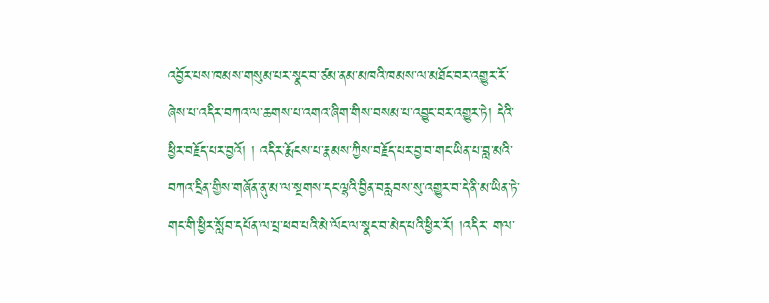འབྱོར་པས་ཁམས་གསུམ་པར་སྣང་བ་ཙམ་ནམ་མཁའི་ཁམས་ལ་མཐོང་བར་འགྱུར་རོ་ཞེས་པ་འདིར་བཀའ་ལ་ཆགས་པ་འགའ་ཞིག་གིས་བསམ་པ་འབྱུང་བར་འགྱུར་ཏེ། དེའི་ཕྱིར་བརྗོད་པར་བྱའོ། ། འདིར་རྨོངས་པ་རྣམས་ཀྱིས་བརྗོད་པར་བྱ་བ་གང་ཡིན་པ་བླ་མའི་བཀའ་དྲིན་གྱིས་གཞོན་ནུ་མ་ལ་སྔགས་དང་ལྷའི་བྱིན་བརླབས་སུ་འགྱུར་བ་དེ་ནི་མ་ཡིན་ཏེ་གང་གི་ཕྱིར་སློབ་དཔོན་ལ་པྲ་ཕབ་པའི་མེ་ལོང་ལ་སྣང་བ་མེད་པའི་ཕྱིར་རོ། །འདིར་ གལ་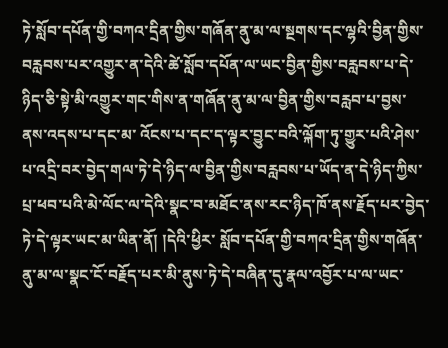ཏེ་སློབ་དཔོན་གྱི་བཀའ་དྲིན་གྱིས་གཞོན་ནུ་མ་ལ་སྔགས་དང་ལྷའི་བྱིན་གྱིས་བརླབས་པར་འགྱུར་ན་དེའི་ཚེ་སློབ་དཔོན་ལ་ཡང་བྱིན་གྱིས་བརླབས་པ་དེ་ཉིད་ཅི་སྟེ་མི་འགྱུར་གང་གིས་ན་གཞོན་ནུ་མ་ལ་བྱིན་གྱིས་བརླབ་པ་བྱས་ནས་འདས་པ་དང་མ་ འོངས་པ་དང་ད་ལྟར་བྱུང་བའི་ལྐོག་ཏུ་གྱུར་པའི་ཤེས་པ་འདྲི་བར་བྱེད་གལ་ཏེ་དེ་ཉིད་ལ་བྱིན་གྱིས་བརླབས་པ་ཡོད་ན་དེ་ཉིད་ཀྱིས་པྲ་ཕབ་པའི་མེ་ལོང་ལ་དེའི་སྣང་བ་མཐོང་ནས་རང་ཉིད་ཁོ་ནས་རྗོད་པར་བྱེད་ཏེ་དེ་ལྟར་ཡང་མ་ཡིན་ནོ། །དེའི་ཕྱིར་ སློབ་དཔོན་གྱི་བཀའ་དྲིན་གྱིས་གཞོན་ནུ་མ་ལ་སྣང་ངོ་བརྗོད་པར་མི་ནུས་ཏེ་དེ་བཞིན་དུ་རྣལ་འབྱོར་པ་ལ་ཡང་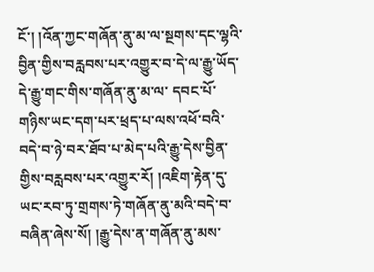ངོ་། །འོན་ཀྱང་གཞོན་ནུ་མ་ལ་སྔགས་དང་ལྷའི་བྱིན་གྱིས་བརླབས་པར་འགྱུར་བ་དེ་ལ་རྒྱུ་ཡོད་དེ་རྒྱུ་གང་གིས་གཞོན་ནུ་མ་ལ་ དབང་པོ་གཉིས་ཡང་དག་པར་ཕྲད་པ་ལས་འཕོ་བའི་བདེ་བ་ཉེ་བར་ཐོབ་པ་མེད་པའི་རྒྱུ་དེས་བྱིན་གྱིས་བརླབས་པར་འགྱུར་རོ། །འཇིག་རྟེན་དུ་ཡང་རབ་ཏུ་གྲགས་ཏེ་གཞོན་ནུ་མའི་བདེ་བ་བཞིན་ཞེས་སོ། །རྒྱུ་དེས་ན་གཞོན་ནུ་མས་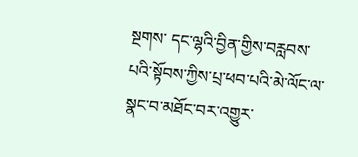སྔགས་ དང་ལྷའི་བྱིན་གྱིས་བརླབས་པའི་སྟོབས་ཀྱིས་པྲ་ཕབ་པའི་མེ་ལོང་ལ་སྣང་བ་མཐོང་བར་འགྱུར་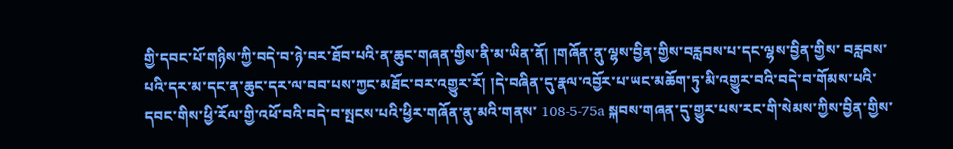གྱི་དབང་པོ་གཉིས་ཀྱི་བདེ་བ་ཉེ་བར་ཐོབ་པའི་ན་ཆུང་གཞན་གྱིས་ནི་མ་ཡིན་ནོ། །གཞོན་ནུ་ལྷས་བྱིན་གྱིས་བརླབས་པ་དང་ལྷས་བྱིན་གྱིས་ བརླབས་པའི་དར་མ་དང་ན་ཆུང་དར་ལ་བབ་པས་ཀྱང་མཐོང་བར་འགྱུར་རོ། །དེ་བཞིན་དུ་རྣལ་འབྱོར་པ་ཡང་མཆོག་ཏུ་མི་འགྱུར་བའི་བདེ་བ་གོམས་པའི་དབང་གིས་ཕྱི་རོལ་གྱི་འཕོ་བའི་བདེ་བ་སྤངས་པའི་ཕྱིར་གཞོན་ནུ་མའི་གནས་ 108-5-75a སྐབས་གཞན་དུ་གྱུར་པས་རང་གི་སེམས་ཀྱིས་བྱིན་གྱིས་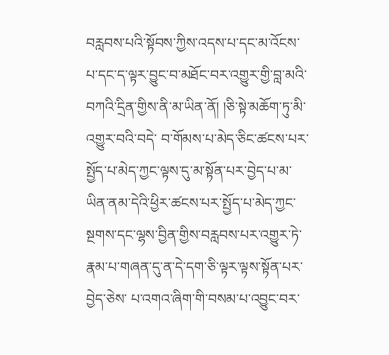བརླབས་པའི་སྟོབས་ཀྱིས་འདས་པ་དང་མ་འོངས་པ་དང་ད་ལྟར་བྱུང་བ་མཐོང་བར་འགྱུར་གྱི་བླ་མའི་བཀའི་དྲིན་གྱིས་ནི་མ་ཡིན་ནོ། །ཅི་སྟེ་མཆོག་ཏུ་མི་འགྱུར་བའི་བདེ་ བ་གོམས་པ་མེད་ཅིང་ཚངས་པར་སྤྱོད་པ་མེད་ཀྱང་ལྟས་དུ་མ་སྟོན་པར་བྱེད་པ་མ་ཡིན་ནམ་དེའི་ཕྱིར་ཚངས་པར་སྤྱོད་པ་མེད་ཀྱང་སྔགས་དང་ལྷས་བྱིན་གྱིས་བརླབས་པར་འགྱུར་ཏེ་རྣམ་པ་གཞན་དུ་ན་དེ་དག་ཅི་ལྟར་ལྟས་སྟོན་པར་བྱེད་ཅེས་ པ་འགའ་ཞིག་གི་བསམ་པ་འབྱུང་བར་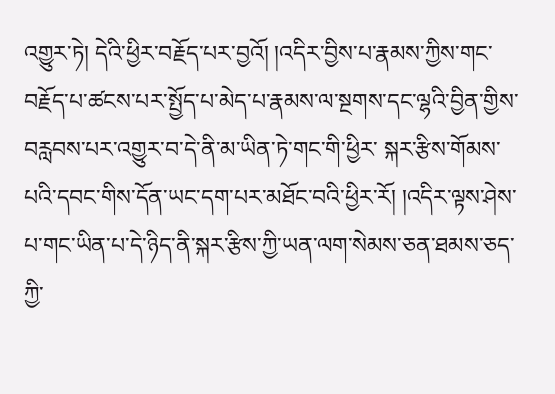འགྱུར་ཏེ། དེའི་ཕྱིར་བརྗོད་པར་བྱའོ། །འདིར་བྱིས་པ་རྣམས་ཀྱིས་གང་བརྗོད་པ་ཚངས་པར་སྤྱོད་པ་མེད་པ་རྣམས་ལ་སྔགས་དང་ལྷའི་བྱིན་གྱིས་བརླབས་པར་འགྱུར་བ་དེ་ནི་མ་ཡིན་ཏེ་གང་གི་ཕྱིར་ སྐར་རྩིས་གོམས་པའི་དབང་གིས་དོན་ཡང་དག་པར་མཐོང་བའི་ཕྱིར་རོ། །འདིར་ལྟས་ཤེས་པ་གང་ཡིན་པ་དེ་ཉིད་ནི་སྐར་རྩིས་ཀྱི་ཡན་ལག་སེམས་ཅན་ཐམས་ཅད་ཀྱི་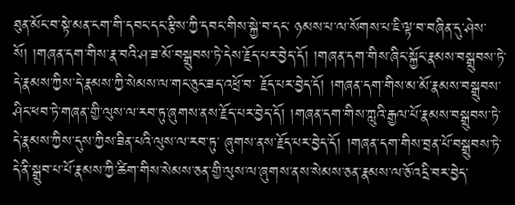ཐུན་མོང་བ་སྟེ་མན་ངག་གི་དབང་དང་རྩིས་ཀྱི་དབང་གིས་སྐྱེ་བ་དང་ ཉམས་པ་ལ་སོགས་པ་ཇི་ལྟ་བ་བཞིན་དུ་ཤེས་སོ། །གཞན་དག་གིས་རྣ་བའི་ཤ་ཟ་མོ་བསྒྲུབས་ཏེ་དེས་རྗོད་པར་བྱེད་དོ། །གཞན་དག་གིས་ཞིང་སྐྱོང་རྣམས་བསྒྲུབས་ཏེ་དེ་རྣམས་ཀྱིས་དེ་རྣམས་ཀྱི་སེམས་ལ་གང་ཅུང་ཟད་འཕྲོ་བ་ རྗོད་པར་བྱེད་དོ། །གཞན་དག་གིས་མ་མོ་རྣམས་བསྒྲུབས་ཤིང་ཕབ་ཏེ་གཞན་གྱི་ལུས་ལ་རབ་ཏུ་ཞུགས་ནས་རྗོད་པར་བྱེད་དོ། །གཞན་དག་གིས་ཀླུའི་རྒྱལ་པོ་རྣམས་བསྒྲུབས་ཏེ་དེ་རྣམས་ཀྱིས་དུས་ཀྱིས་ཟིན་པའི་ལུས་ལ་རབ་ཏུ་ ཞུགས་ནས་རྗོད་པར་བྱེད་དོ། །གཞན་དག་གིས་བྲན་པོ་བསྒྲུབས་ཏེ་དེ་ནི་སྒྲུབ་པ་པོ་རྣམས་ཀྱི་ཚིག་གིས་སེམས་ཅན་གྱི་ལུས་ལ་ཞུགས་ནས་སེམས་ཅན་རྣམས་ལ་ཅོ་འདྲི་བར་བྱེད་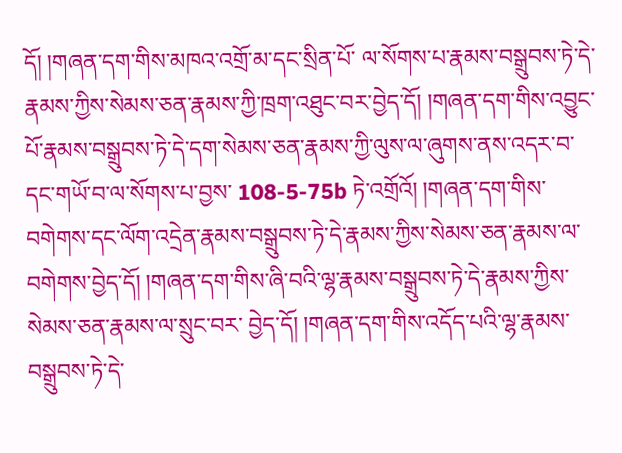དོ། །གཞན་དག་གིས་མཁའ་འགྲོ་མ་དང་སྲིན་པོ་ ལ་སོགས་པ་རྣམས་བསྒྲུབས་ཏེ་དེ་རྣམས་ཀྱིས་སེམས་ཅན་རྣམས་ཀྱི་ཁྲག་འཐུང་བར་བྱེད་དོ། །གཞན་དག་གིས་འབྱུང་པོ་རྣམས་བསྒྲུབས་ཏེ་དེ་དག་སེམས་ཅན་རྣམས་ཀྱི་ལུས་ལ་ཞུགས་ནས་འདར་བ་དང་གཡོ་བ་ལ་སོགས་པ་བྱས་ 108-5-75b ཏེ་འགྲོའོ། །གཞན་དག་གིས་བགེགས་དང་ལོག་འདྲེན་རྣམས་བསྒྲུབས་ཏེ་དེ་རྣམས་ཀྱིས་སེམས་ཅན་རྣམས་ལ་བགེགས་བྱེད་དོ། །གཞན་དག་གིས་ཞི་བའི་ལྷ་རྣམས་བསྒྲུབས་ཏེ་དེ་རྣམས་ཀྱིས་སེམས་ཅན་རྣམས་ལ་སྲུང་བར་ བྱེད་དོ། །གཞན་དག་གིས་འདོད་པའི་ལྷ་རྣམས་བསྒྲུབས་ཏེ་དེ་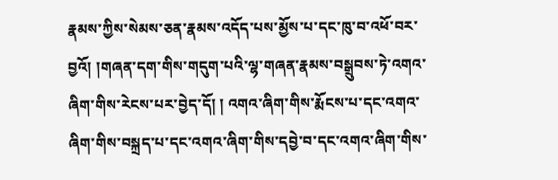རྣམས་ཀྱིས་སེམས་ཅན་རྣམས་འདོད་པས་མྱོས་པ་དང་ཁུ་བ་འཕོ་བར་བྱའོ། །གཞན་དག་གིས་གདུག་པའི་ལྷ་གཞན་རྣམས་བསྒྲུབས་ཏེ་འགའ་ཞིག་གིས་རེངས་པར་བྱེད་དོ། ། འགའ་ཞིག་གིས་རྨོངས་པ་དང་འགའ་ཞིག་གིས་བསྐྲད་པ་དང་འགའ་ཞིག་གིས་དབྱེ་བ་དང་འགའ་ཞིག་གིས་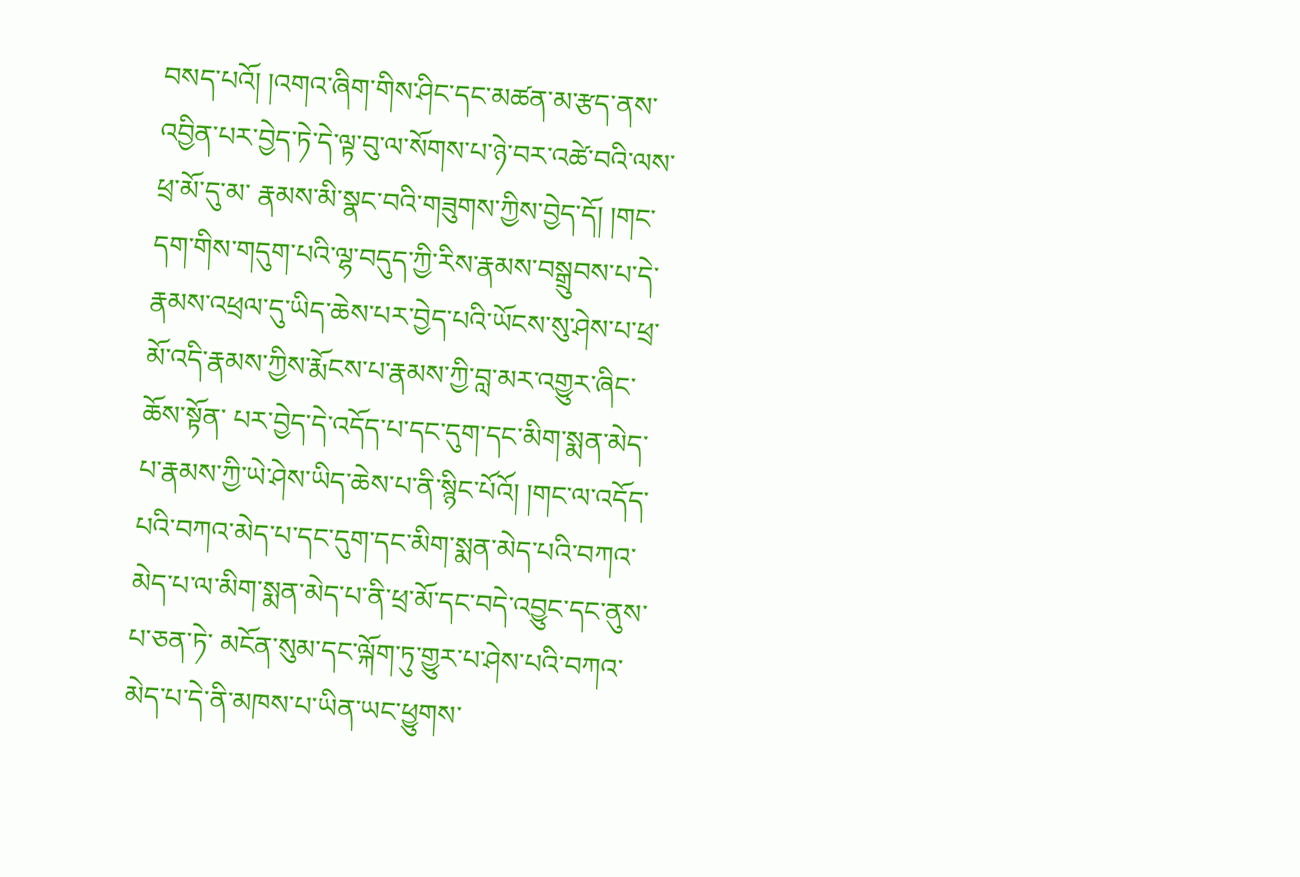བསད་པའོ། །འགའ་ཞིག་གིས་ཤིང་དང་མཚན་མ་རྩད་ནས་འབྱིན་པར་བྱེད་ཏེ་དེ་ལྟ་བུ་ལ་སོགས་པ་ཉེ་བར་འཚེ་བའི་ལས་ཕྲ་མོ་དུ་མ་ རྣམས་མི་སྣང་བའི་གཟུགས་ཀྱིས་བྱེད་དོ། །གང་དག་གིས་གདུག་པའི་ལྷ་བདུད་ཀྱི་རིས་རྣམས་བསྒྲུབས་པ་དེ་རྣམས་འཕྲལ་དུ་ཡིད་ཆེས་པར་བྱེད་པའི་ཡོངས་སུ་ཤེས་པ་ཕྲ་མོ་འདི་རྣམས་ཀྱིས་རྨོངས་པ་རྣམས་ཀྱི་བླ་མར་འགྱུར་ཞིང་ཆོས་སྟོན་ པར་བྱེད་དེ་འདོད་པ་དང་དུག་དང་མིག་སྨན་མེད་པ་རྣམས་ཀྱི་ཡེ་ཤེས་ཡིད་ཆེས་པ་ནི་སྙིང་པོའོ། །གང་ལ་འདོད་པའི་བཀའ་མེད་པ་དང་དུག་དང་མིག་སྨན་མེད་པའི་བཀའ་མེད་པ་ལ་མིག་སྨན་མེད་པ་ནི་ཕྲ་མོ་དང་བདེ་འབྱུང་དང་ནུས་པ་ཅན་ཏེ་ མངོན་སུམ་དང་ལྐོག་ཏུ་གྱུར་པ་ཤེས་པའི་བཀའ་མེད་པ་དེ་ནི་མཁས་པ་ཡིན་ཡང་ཕྱུགས་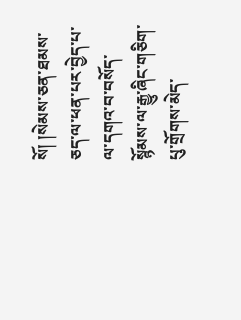སོ། །སེམས་ཅན་ཐམས་ཅད་ལ་ཕན་པར་བྱེད་པ་ལ་དགའ་བ་བསོད་སྙོམས་ལ་རྒྱུ་ཞིང་གཅིག་པུ་གྲོགས་མེད་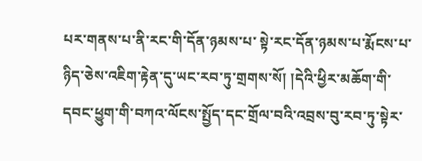པར་གནས་པ་ནི་རང་གི་དོན་ཉམས་པ་ སྟེ་རང་དོན་ཉམས་པ་རྨོངས་པ་ཉིད་ཅེས་འཇིག་རྟེན་དུ་ཡང་རབ་ཏུ་གྲགས་སོ། །དེའི་ཕྱིར་མཆོག་གི་དབང་ཕྱུག་གི་བཀའ་ལོངས་སྤྱོད་དང་གྲོལ་བའི་འབྲས་བུ་རབ་ཏུ་སྟེར་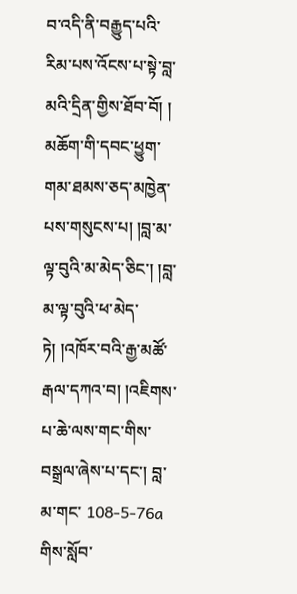བ་འདི་ནི་བརྒྱུད་པའི་རིམ་པས་འོངས་པ་སྟེ་བླ་མའི་དྲིན་གྱིས་ཐོབ་བོ། ། མཆོག་གི་དབང་ཕྱུག་གམ་ཐམས་ཅད་མཁྱེན་པས་གསུངས་པ། །བླ་མ་ལྟ་བུའི་མ་མེད་ཅིང་། །བླ་མ་ལྟ་བུའི་ཕ་མེད་ཏེ། །འཁོར་བའི་རྒྱ་མཚོ་རྒལ་དཀའ་བ། །འཇིགས་པ་ཆེ་ལས་གང་གིས་བསྒྲལ་ཞེས་པ་དང་། བླ་མ་གང་ 108-5-76a གིས་སློབ་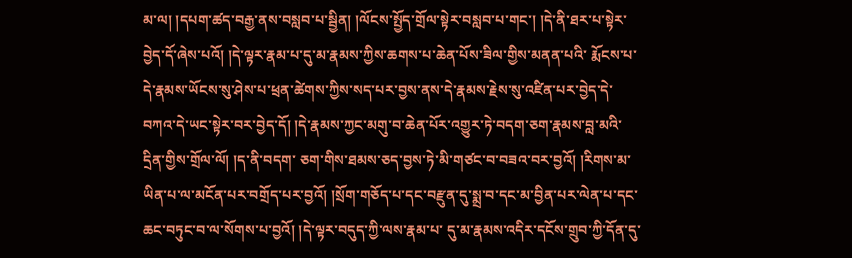མ་ལ། །དཔག་ཚད་བརྒྱ་ནས་བསླབ་པ་སྦྱིན། །ལོངས་སྤྱོད་གྲོལ་སྟེར་བསླབ་པ་གང་། །དེ་ནི་ཐར་པ་སྟེར་བྱེད་དོ་ཞེས་པའོ། །དེ་ལྟར་རྣམ་པ་དུ་མ་རྣམས་ཀྱིས་ཆགས་པ་ཆེན་པོས་ཟིལ་གྱིས་མནན་པའི་ རྨོངས་པ་དེ་རྣམས་ཡོངས་སུ་ཤེས་པ་ཕྲན་ཚེགས་ཀྱིས་སད་པར་བྱས་ནས་དེ་རྣམས་རྗེས་སུ་འཛིན་པར་བྱེད་དེ་བཀའ་དེ་ཡང་སྟེར་བར་བྱེད་དོ། །དེ་རྣམས་ཀྱང་མགུ་བ་ཆེན་པོར་འགྱུར་ཏེ་བདག་ཅག་རྣམས་བླ་མའི་དྲིན་གྱིས་གྲོལ་ལོ། །ད་ནི་བདག་ ཅག་གིས་ཐམས་ཅད་བྱས་ཏེ་མི་གཙང་བ་བཟའ་བར་བྱའོ། །རིགས་མ་ཡིན་པ་ལ་མངོན་པར་བགྲོད་པར་བྱའོ། །སྲོག་གཅོད་པ་དང་བརྫུན་དུ་སྨྲ་བ་དང་མ་བྱིན་པར་ལེན་པ་དང་ཆང་བཏུང་བ་ལ་སོགས་པ་བྱའོ། །དེ་ལྟར་བདུད་ཀྱི་ལས་རྣམ་པ་ དུ་མ་རྣམས་འདིར་དངོས་གྲུབ་ཀྱི་དོན་དུ་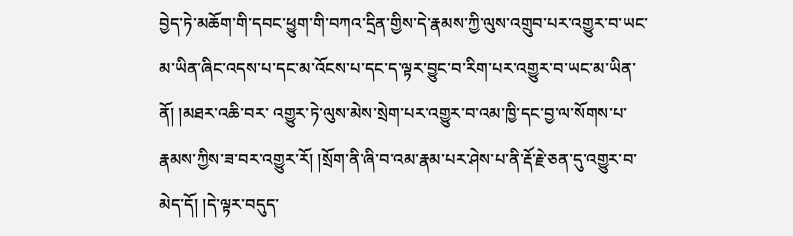བྱེད་ཏེ་མཆོག་གི་དབང་ཕྱུག་གི་བཀའ་དྲིན་གྱིས་དེ་རྣམས་ཀྱི་ལུས་འགྲུབ་པར་འགྱུར་བ་ཡང་མ་ཡིན་ཞིང་འདས་པ་དང་མ་འོངས་པ་དང་ད་ལྟར་བྱུང་བ་རིག་པར་འགྱུར་བ་ཡང་མ་ཡིན་ནོ། །མཐར་འཆི་བར་ འགྱུར་ཏེ་ལུས་མེས་སྲེག་པར་འགྱུར་བ་འམ་ཁྱི་དང་བྱ་ལ་སོགས་པ་རྣམས་ཀྱིས་ཟ་བར་འགྱུར་རོ། །སྲོག་ནི་ཞི་བ་འམ་རྣམ་པར་ཤེས་པ་ནི་རྡོ་རྗེ་ཅན་དུ་འགྱུར་བ་མེད་དོ། །དེ་ལྟར་བདུད་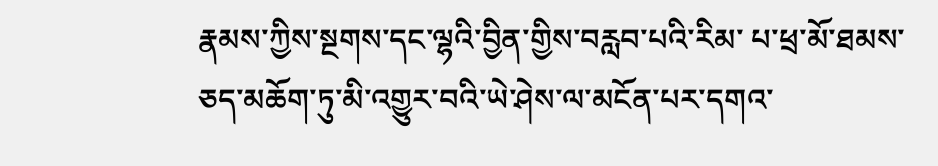རྣམས་ཀྱིས་སྔགས་དང་ལྷའི་བྱིན་གྱིས་བརླབ་པའི་རིམ་ པ་ཕྲ་མོ་ཐམས་ཅད་མཆོག་ཏུ་མི་འགྱུར་བའི་ཡེ་ཤེས་ལ་མངོན་པར་དགའ་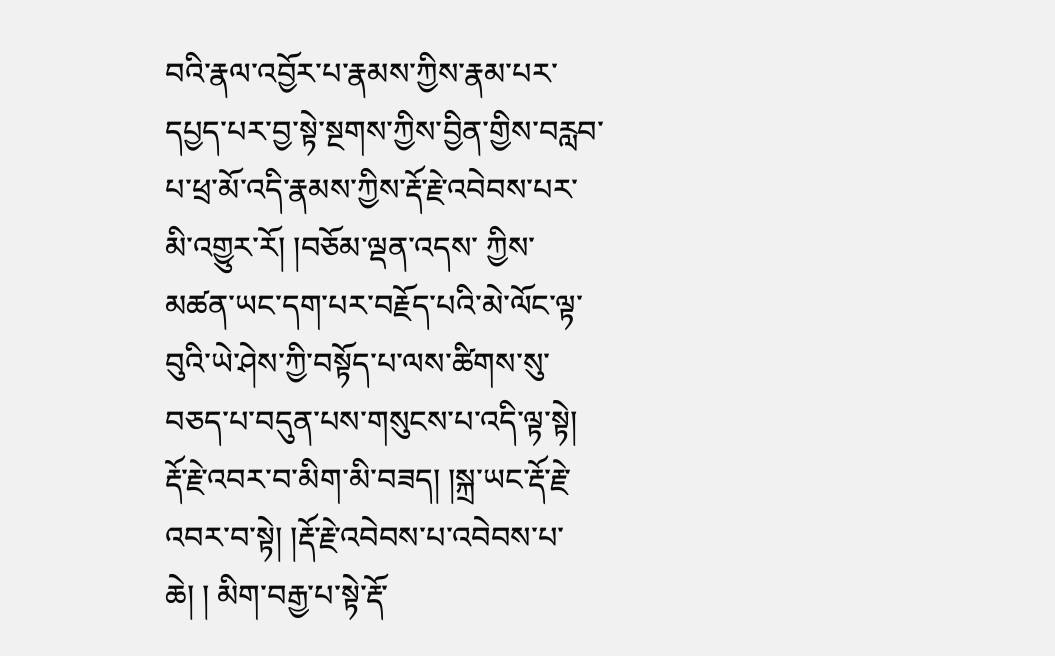བའི་རྣལ་འབྱོར་པ་རྣམས་ཀྱིས་རྣམ་པར་དཔྱད་པར་བྱ་སྟེ་སྔགས་ཀྱིས་བྱིན་གྱིས་བརླབ་པ་ཕྲ་མོ་འདི་རྣམས་ཀྱིས་རྡོ་རྗེ་འབེབས་པར་མི་འགྱུར་རོ། །བཅོམ་ལྡན་འདས་ ཀྱིས་མཚན་ཡང་དག་པར་བརྗོད་པའི་མེ་ལོང་ལྟ་བུའི་ཡེ་ཤེས་ཀྱི་བསྟོད་པ་ལས་ཚིགས་སུ་བཅད་པ་བདུན་པས་གསུངས་པ་འདི་ལྟ་སྟེ། རྡོ་རྗེ་འབར་བ་མིག་མི་བཟད། །སྐྲ་ཡང་རྡོ་རྗེ་འབར་བ་སྟེ། །རྡོ་རྗེ་འབེབས་པ་འབེབས་པ་ཆེ། ། མིག་བརྒྱ་པ་སྟེ་རྡོ་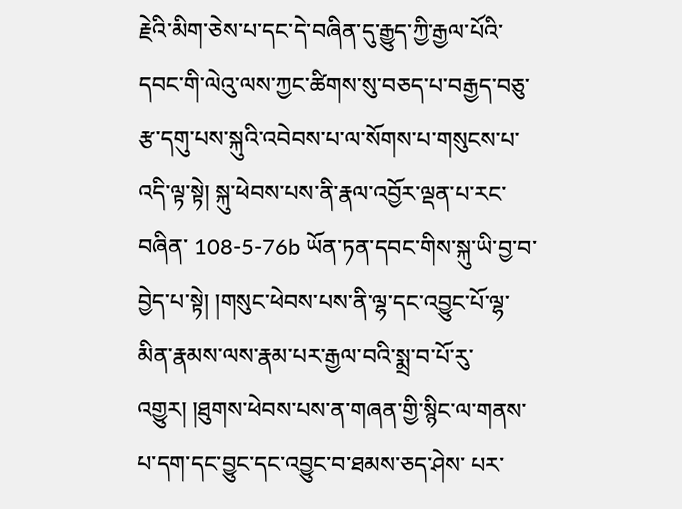རྗེའི་མིག་ཅེས་པ་དང་དེ་བཞིན་དུ་རྒྱུད་ཀྱི་རྒྱལ་པོའི་དབང་གི་ལེའུ་ལས་ཀྱང་ཚིགས་སུ་བཅད་པ་བརྒྱད་བཅུ་རྩ་དགུ་པས་སྐུའི་འབེབས་པ་ལ་སོགས་པ་གསུངས་པ་འདི་ལྟ་སྟེ། སྐུ་ཕེབས་པས་ནི་རྣལ་འབྱོར་ལྡན་པ་རང་བཞིན་ 108-5-76b ཡོན་ཏན་དབང་གིས་སྐུ་ཡི་བྱ་བ་བྱེད་པ་སྟེ། །གསུང་ཕེབས་པས་ནི་ལྷ་དང་འབྱུང་པོ་ལྷ་མིན་རྣམས་ལས་རྣམ་པར་རྒྱལ་བའི་སྨྲ་བ་པོ་རུ་འགྱུར། །ཐུགས་ཕེབས་པས་ན་གཞན་གྱི་སྙིང་ལ་གནས་པ་དག་དང་བྱུང་དང་འབྱུང་བ་ཐམས་ཅད་ཤེས་ པར་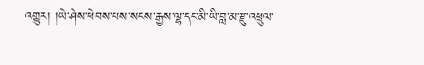འགྱུར། །ཡེ་ཤེས་ཕེབས་པས་སངས་རྒྱས་ལྷ་དང་མི་ཡི་བླ་མ་རྫུ་འཕྲུལ་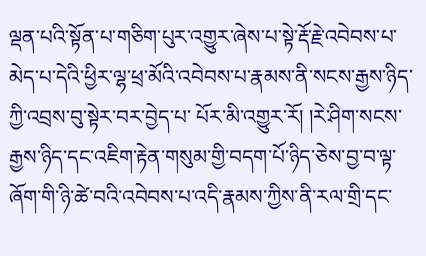ལྡན་པའི་སྟོན་པ་གཅིག་པུར་འགྱུར་ཞེས་པ་སྟེ་རྡོ་རྗེ་འབེབས་པ་མེད་པ་དེའི་ཕྱིར་ལྷ་ཕྲ་མོའི་འབེབས་པ་རྣམས་ནི་སངས་རྒྱས་ཉིད་ཀྱི་འབྲས་བུ་སྟེར་བར་བྱེད་པ་ པོར་མི་འགྱུར་རོ། །རེ་ཤིག་སངས་རྒྱས་ཉིད་དང་འཇིག་རྟེན་གསུམ་གྱི་བདག་པོ་ཉིད་ཅེས་བྱ་བ་ལྟ་ཞོག་གི་ཉི་ཚེ་བའི་འབེབས་པ་འདི་རྣམས་ཀྱིས་ནི་རལ་གྲི་དང་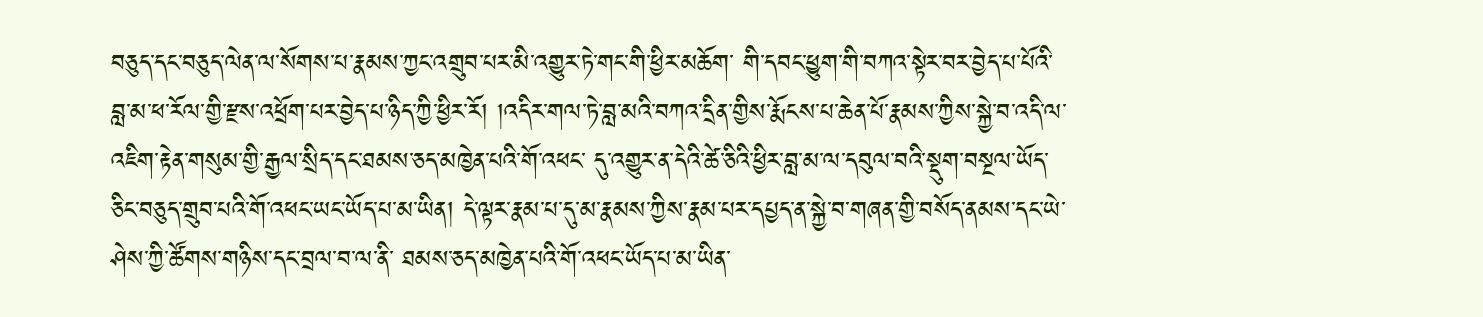བཅུད་དང་བཅུད་ལེན་ལ་སོགས་པ་རྣམས་ཀྱང་འགྲུབ་པར་མི་འགྱུར་ཏེ་གང་གི་ཕྱིར་མཆོག་ གི་དབང་ཕྱུག་གི་བཀའ་སྟེར་བར་བྱེད་པ་པོའི་བླ་མ་ཕ་རོལ་གྱི་རྫས་འཕྲོག་པར་བྱེད་པ་ཉིད་ཀྱི་ཕྱིར་རོ། །འདིར་གལ་ཏེ་བླ་མའི་བཀའ་དྲིན་གྱིས་རྨོངས་པ་ཆེན་པོ་རྣམས་ཀྱིས་སྐྱེ་བ་འདི་ལ་འཇིག་རྟེན་གསུམ་གྱི་རྒྱལ་སྲིད་དང་ཐམས་ཅད་མཁྱེན་པའི་གོ་འཕང་ དུ་འགྱུར་ན་དེའི་ཚེ་ཅིའི་ཕྱིར་བླ་མ་ལ་དབུལ་བའི་སྡུག་བསྔལ་ཡོད་ཅིང་བཅུད་གྲུབ་པའི་གོ་འཕང་ཡང་ཡོད་པ་མ་ཡིན། དེ་ལྟར་རྣམ་པ་དུ་མ་རྣམས་ཀྱིས་རྣམ་པར་དཔྱད་ན་སྐྱེ་བ་གཞན་གྱི་བསོད་ནམས་དང་ཡེ་ཤེས་ཀྱི་ཚོགས་གཉིས་དང་བྲལ་བ་ལ་ནི་ ཐམས་ཅད་མཁྱེན་པའི་གོ་འཕང་ཡོད་པ་མ་ཡིན་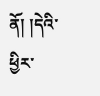ནོ། །དེའི་ཕྱིར་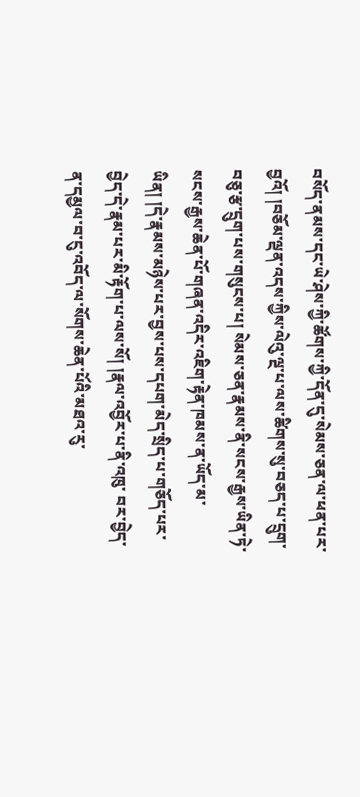བསོད་ནམས་དང་ཡེ་ཤེས་ཀྱི་ཚོགས་ཀྱི་དོན་དུ་སེམས་ཅན་ལ་ཕན་པར་བྱའོ། །བཅོམ་ལྡན་འདས་ཀྱིས་ལེའུ་ལྔ་པ་ལས་ཚིགས་སུ་བཅད་པ་དྲུག་བཅུ་རྩ་དྲུག་པས་གསུངས་པ། སེམས་ཅན་རྣམས་ནི་སངས་རྒྱས་ཡིན་ཏེ་སངས་རྒྱས་ཆེན་པོ་གཞན་འདིར་འཇིག་རྟེན་ཁམས་ན་ཡོད་མ་ཡིན། །དེ་རྣམས་མཉེས་པར་བྱས་པས་དཔག་མེད་སྲིད་པ་གཅོད་པར་བྱེད་དེ་རྣམ་པར་མི་རྟོག་པ་ལས་སོ། །རྣལ་འབྱོར་པ་ནི་འཁུ་ བར་བྱེད་ན་དམྱལ་བ་ངུ་འབོད་ལ་སོགས་ཆེན་པོའི་མཐའ་རུ་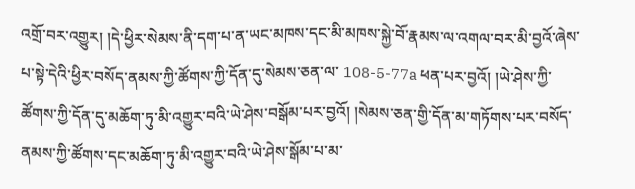འགྲོ་བར་འགྱུར། །དེ་ཕྱིར་སེམས་ནི་དག་པ་ན་ཡང་མཁས་དང་མི་མཁས་སྐྱེ་བོ་རྣམས་ལ་འགལ་བར་མི་བྱའོ་ཞེས་པ་སྟེ་དེའི་ཕྱིར་བསོད་ནམས་ཀྱི་ཚོགས་ཀྱི་དོན་དུ་སེམས་ཅན་ལ་ 108-5-77a ཕན་པར་བྱའོ། །ཡེ་ཤེས་ཀྱི་ཚོགས་ཀྱི་དོན་དུ་མཆོག་ཏུ་མི་འགྱུར་བའི་ཡེ་ཤེས་བསྒོམ་པར་བྱའོ། །སེམས་ཅན་གྱི་དོན་མ་གཏོགས་པར་བསོད་ནམས་ཀྱི་ཚོགས་དང་མཆོག་ཏུ་མི་འགྱུར་བའི་ཡེ་ཤེས་སྒོམ་པ་མ་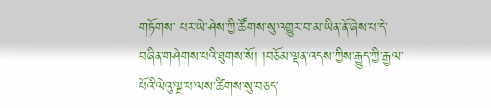གཏོགས་ པར་ཡེ་ཤེས་ཀྱི་ཚོགས་སུ་འགྱུར་བ་མ་ཡིན་ནོ་ཞེས་པ་དེ་བཞིན་གཤེགས་པའི་ཐུགས་སོ། །བཅོམ་ལྡན་འདས་ཀྱིས་རྒྱུད་ཀྱི་རྒྱལ་པོའི་ལེའུ་ལྔ་པ་ལས་ཚིགས་སུ་བཅད་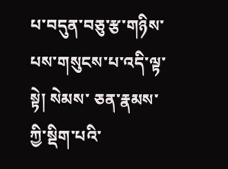པ་བདུན་བཅུ་རྩ་གཉིས་པས་གསུངས་པ་འདི་ལྟ་སྟེ། སེམས་ ཅན་རྣམས་ཀྱི་སྡིག་པའི་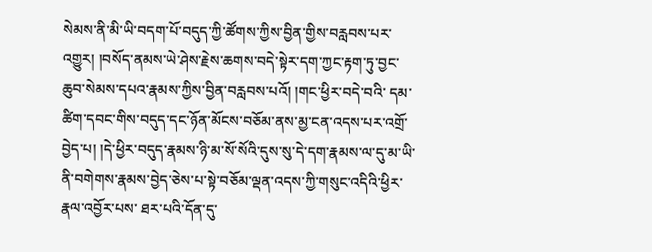སེམས་ནི་མི་ཡི་བདག་པོ་བདུད་ཀྱི་ཚོགས་ཀྱིས་བྱིན་གྱིས་བརླབས་པར་འགྱུར། །བསོད་ནམས་ཡེ་ཤེས་རྗེས་ཆགས་བདེ་སྟེར་དག་ཀྱང་རྟག་ཏུ་བྱང་ཆུབ་སེམས་དཔའ་རྣམས་ཀྱིས་བྱིན་བརླབས་པའོ། །གང་ཕྱིར་བདེ་བའི་ དམ་ཚིག་དབང་གིས་བདུད་དང་ཉོན་མོངས་བཅོམ་ནས་མྱ་ངན་འདས་པར་འགྲོ་བྱེད་པ། །དེ་ཕྱིར་བདུད་རྣམས་ཉི་མ་སོ་སོའི་དུས་སུ་དེ་དག་རྣམས་ལ་དུ་མ་ཡི་ནི་བགེགས་རྣམས་བྱེད་ཅེས་པ་སྟེ་བཅོམ་ལྡན་འདས་ཀྱི་གསུང་འདིའི་ཕྱིར་རྣལ་འབྱོར་པས་ ཐར་པའི་དོན་དུ་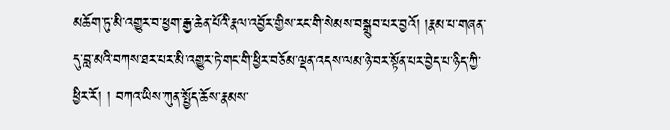མཆོག་ཏུ་མི་འགྱུར་བ་ཕྱག་རྒྱ་ཆེན་པོའི་རྣལ་འབྱོར་གྱིས་རང་གི་སེམས་བསྒྲུབ་པར་བྱའོ། །རྣམ་པ་གཞན་དུ་བླ་མའི་བཀས་ཐར་པར་མི་འགྱུར་ཏེ་གང་གི་ཕྱིར་བཅོམ་ལྡན་འདས་ལམ་ཉེ་བར་སྟོན་པར་བྱེད་པ་ཉིད་ཀྱི་ཕྱིར་རོ། ། བཀའ་ཡིས་ཀུན་སྤྱོད་ཆོས་རྣམས་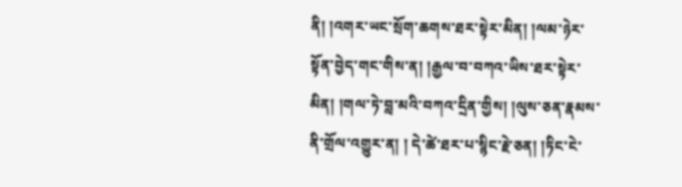ནི། །འགར་ཡང་སྲོག་ཆགས་ཐར་སྟེར་མིན། །ལམ་ཉེར་སྟོན་བྱེད་གང་གིས་ན། །རྒྱལ་བ་བཀའ་ཡིས་ཐར་སྟེར་མིན། །གལ་ཏེ་བླ་མའི་བཀའ་དྲིན་གྱིས། །ལུས་ཅན་རྣམས་ནི་གྲོལ་འགྱུར་ན། ། དེ་ཚེ་ཐར་པ་སྙིང་རྗེ་ཅན། །ཏིང་ངེ་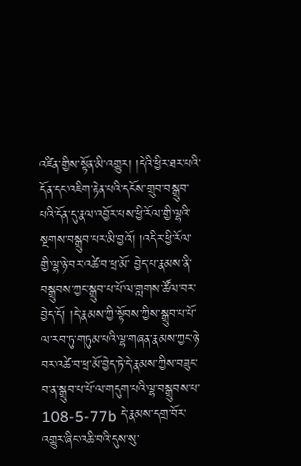འཛིན་གྱིས་སྟོན་མི་འགྱུར། །དེའི་ཕྱིར་ཐར་པའི་དོན་དང་འཇིག་རྟེན་པའི་དངོས་གྲུབ་བསྒྲུབ་པའི་དོན་དུ་རྣལ་འབྱོར་པས་ཕྱི་རོལ་གྱི་ལྷའི་སྔགས་བསྒྲུབ་པར་མི་བྱའོ། །འདིར་ཕྱི་རོལ་གྱི་ལྷ་ཉེ་བར་འཚེ་བ་ཕྲ་མོ་ བྱེད་པ་རྣམས་ནི་བསྒྲུབས་ཀྱང་སྒྲུབ་པ་པོ་ལ་གླགས་ཚོལ་བར་བྱེད་དོ། །དེ་རྣམས་ཀྱི་སྟོབས་ཀྱིས་སྒྲུབ་པ་པོ་ལ་རབ་ཏུ་གཏུམ་པའི་ལྷ་གཞན་རྣམས་ཀྱང་ཉེ་བར་འཚེ་བ་ཕྲ་མོ་བྱེད་ཏེ་དེ་རྣམས་ཀྱིས་བཟུང་བ་ན་སྒྲུབ་པ་པོ་ལ་གདུག་པའི་ལྷ་བསྒྲུབས་པ་ 108-5-77b དེ་རྣམས་དགྲ་བོར་འགྱུར་ཞིང་འཆི་བའི་དུས་སུ་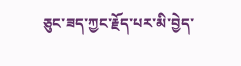ཅུང་ཟད་ཀྱང་རྗོད་པར་མི་བྱེད་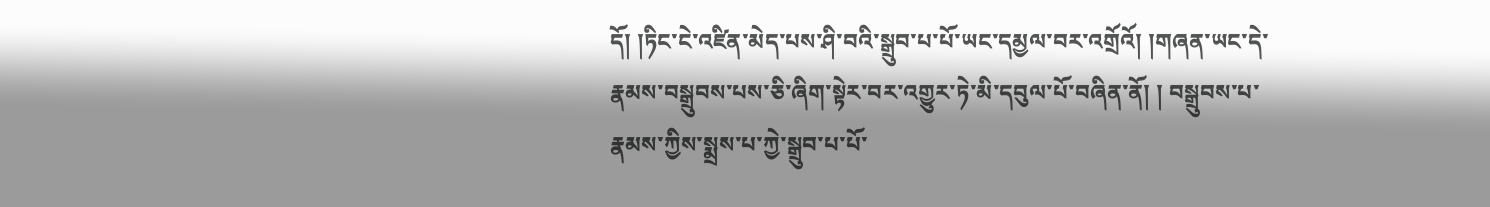དོ། །ཏིང་ངེ་འཛིན་མེད་པས་ཤི་བའི་སྒྲུབ་པ་པོ་ཡང་དམྱལ་བར་འགྲོའོ། །གཞན་ཡང་དེ་རྣམས་བསྒྲུབས་པས་ཅི་ཞིག་སྟེར་བར་འགྱུར་ཏེ་མི་དབུལ་པོ་བཞིན་ནོ། ། བསྒྲུབས་པ་རྣམས་ཀྱིས་སྨྲས་པ་ཀྱེ་སྒྲུབ་པ་པོ་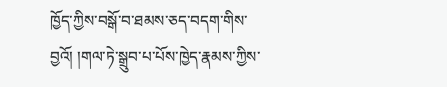ཁྱོད་ཀྱིས་བསྒོ་བ་ཐམས་ཅད་བདག་གིས་བྱའོ། །གལ་ཏེ་སྒྲུབ་པ་པོས་ཁྱེད་རྣམས་ཀྱིས་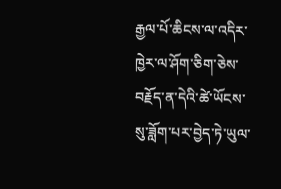རྒྱལ་པོ་ཆིངས་ལ་འདིར་ཁྱེར་ལ་ཤོག་ཅིག་ཅེས་བརྗོད་ན་དེའི་ཚེ་ཡོངས་སུ་ཟློག་པར་བྱེད་ཏེ་ཡུལ་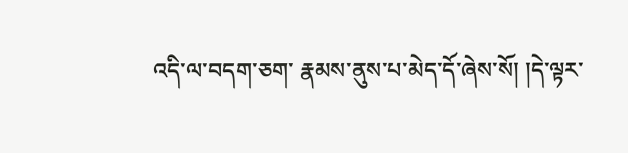འདི་ལ་བདག་ཅག་ རྣམས་ནུས་པ་མེད་དོ་ཞེས་སོ། །དེ་ལྟར་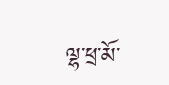ལྷ་ཕྲ་མོ་